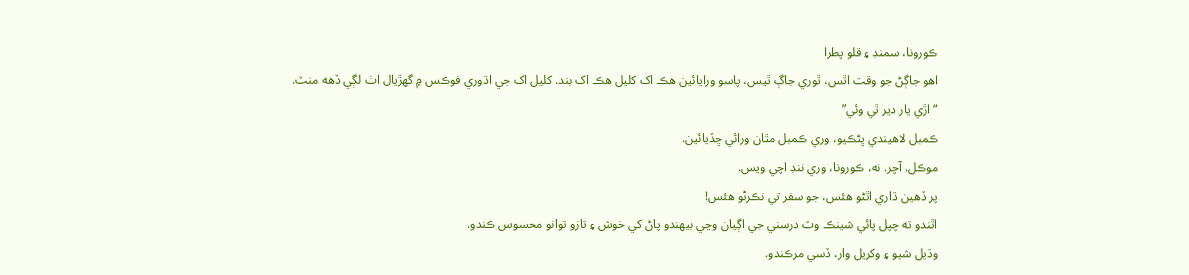ڪورونا، سمنڊ ۽ قلو پطرا
اهو جاڳڻ جو وقت اٿس، ٿوري جاڳ ٿيس، پاسو ورايائين هڪ اک کليل هڪ اک بند. کليل اک جي اڌوري فوڪس ۾ گهڙيال اٺ لڳي ڏهه منٽ.
“اڙي يار دير ٿي وئي”
ڪمبل لاهيندي ڀڻڪيو، وري ڪمبل مٿان ورائي ڇڏيائين.
موڪل. آچر. نه، ڪورونا، وري ننڊ اچي ويس.
پر ڏهين ڌاري اٿڻو هئس، جو سفر تي نڪرڻو هئس!
اٿندو ته چپل پائي شينڪ وٽ درسني جي اڳيان وڃي بيهندو پاڻ کي خوش ۽ تازو توانو محسوس ڪندو.
وڌيل شيو ۽ وکريل وار، ڏسي مرڪندو.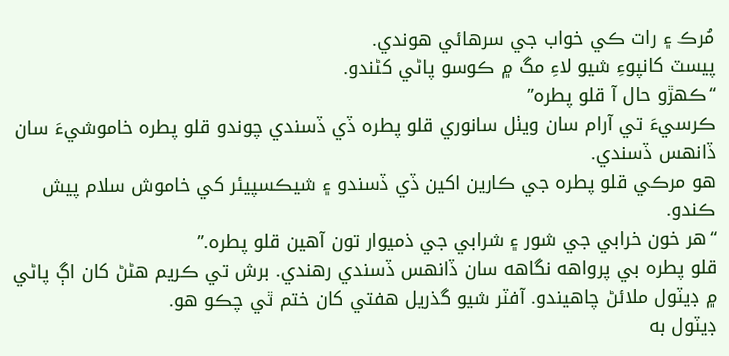مُرڪ ۽ رات ڪي خواب جي سرهائي هوندي.
پيسٽ کانپوءِ شيو لاءِ مگ ۾ ڪوسو پاڻي کڻندو.
“ڪهڙو حال آ قلو پطره”
ڪرسيءَ تي آرام سان ويٺل سانوري قلو پطره ڏي ڏسندي چوندو قلو پطره خاموشيءَ سان ڏانهس ڏسندي.
هو مرڪي قلو پطره جي ڪارين اکين ڏي ڏسندو ۽ شيڪسپيئر کي خاموش سلام پيش ڪندو.
“هر خون خرابي جي شور ۽ شرابي جي ذميوار تون آهين قلو پطره.”
قلو پطره بي پرواهه نگاهه سان ڏانهس ڏسندي رهندي. برش تي ڪريم هڻڻ کان اڳ پاڻي ۾ ڊيٽول ملائڻ چاهيندو. آفٽر شيو گذريل هفتي کان ختم ٿي چڪو هو.
ڊيٽول به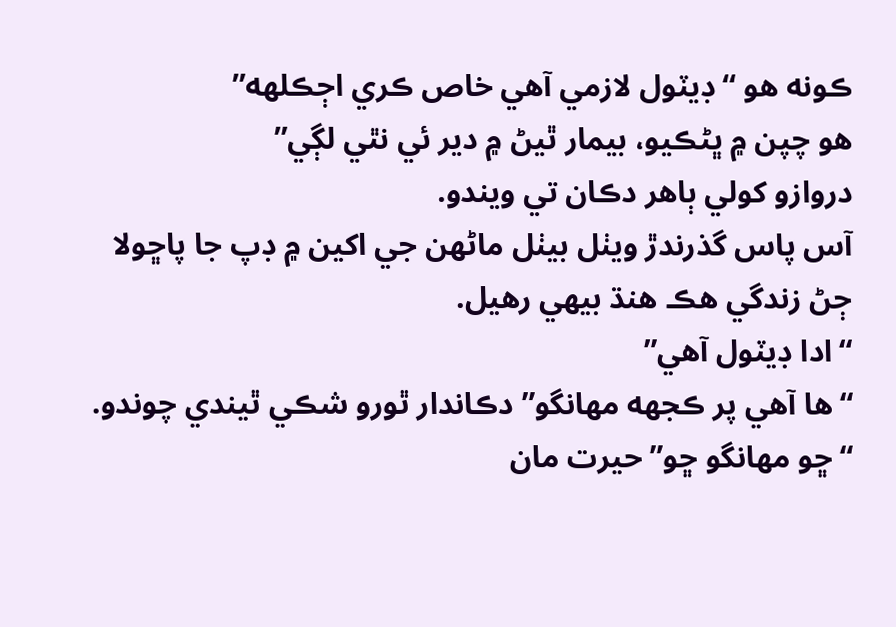ڪونه هو “ڊيٽول لازمي آهي خاص ڪري اڄڪلهه”
هو چپن ۾ ڀڻڪيو، بيمار ٿيڻ ۾ دير ئي نٿي لڳي”
دروازو کولي ٻاهر دڪان تي ويندو.
آس پاس گذرندڙ ويٺل بيٺل ماڻهن جي اکين ۾ ڊپ جا پاڇولا ڄڻ زندگي هڪ هنڌ بيهي رهيل.
“ادا ڊيٽول آهي”
“ها آهي پر ڪجهه مهانگو” دڪاندار ٿورو شڪي ٿيندي چوندو.
“ڇو مهانگو ڇو” حيرت مان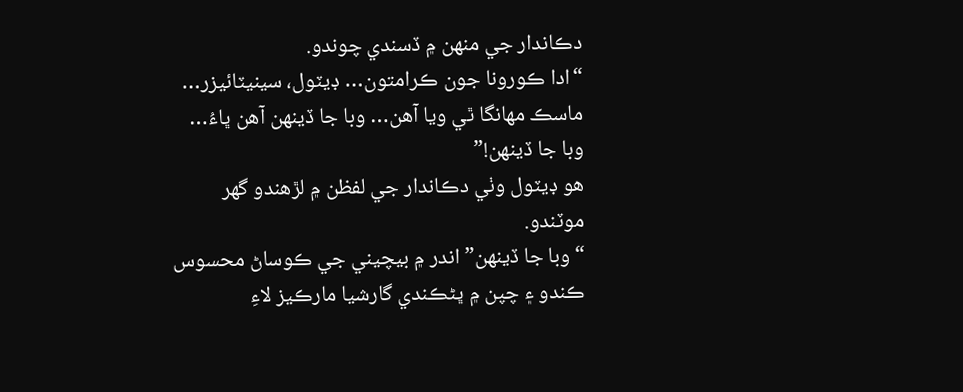دڪاندار جي منهن ۾ ڏسندي چوندو.
“ادا ڪورونا جون ڪرامتون… ڊيٽول، سينيٽائيزر… ماسڪ مهانگا ٿي ويا آهن… وبا جا ڏينهن آهن ڀاءُ… وبا جا ڏينهن!”
هو ڊيٽول وٺي دڪاندار جي لفظن ۾ لڙهندو گهر موٽندو.
“وبا جا ڏينهن” اندر ۾ بيچيني جي ڪوساڻ محسوس ڪندو ۽ چپن ۾ ڀڻڪندي گارشيا مارڪيز لاءِ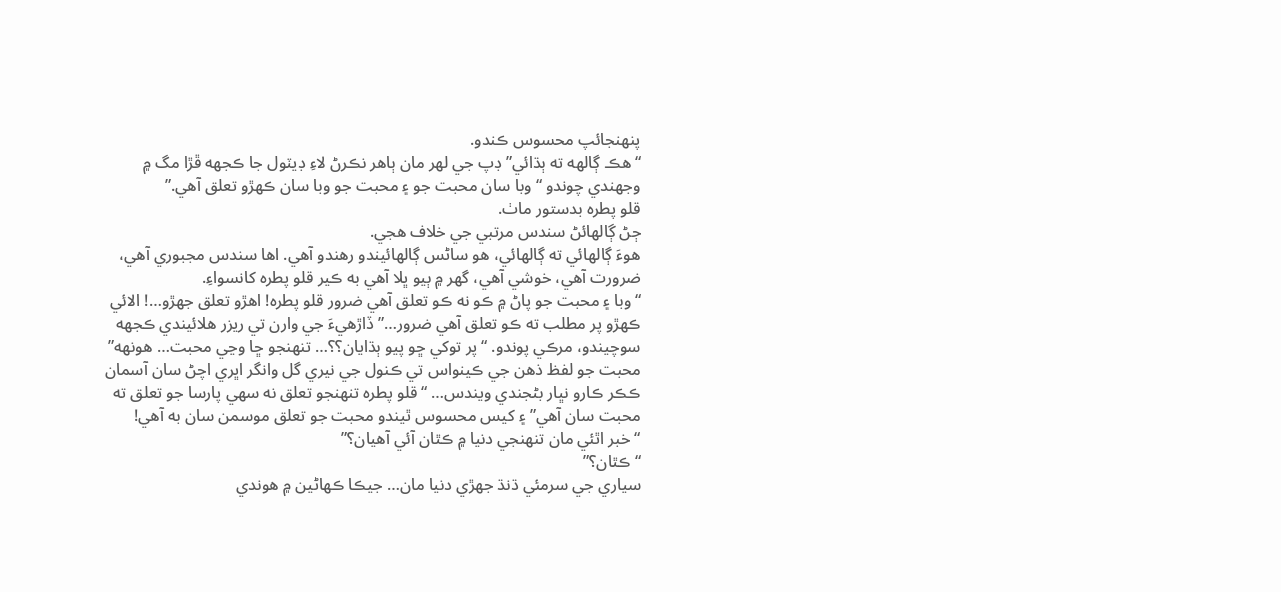پنهنجائپ محسوس ڪندو.
“هڪ ڳالهه ته ٻڌائي” ڊپ جي لهر مان ٻاهر نڪرڻ لاءِ ڊيٽول جا ڪجهه ڦڙا مگ ۾ وجهندي چوندو “وبا سان محبت جو ۽ محبت جو وبا سان ڪهڙو تعلق آهي.”
قلو پطره بدستور ماٺ.
ڄڻ ڳالهائڻ سندس مرتبي جي خلاف هجي.
هوءَ ڳالهائي ته ڳالهائي، هو ساڻس ڳالهائيندو رهندو آهي. اها سندس مجبوري آهي، ضرورت آهي، خوشي آهي، گهر ۾ ٻيو ڀلا آهي به ڪير قلو پطره کانسواءِ.
“وبا ۽ محبت جو پاڻ ۾ ڪو نه ڪو تعلق آهي ضرور قلو پطره! اهڙو تعلق جهڙو…! الائي ڪهڙو پر مطلب ته ڪو تعلق آهي ضرور…” ڏاڙهيءَ جي وارن تي ريزر هلائيندي ڪجهه سوچيندو، مرڪي پوندو. “پر توکي ڇو پيو ٻڌايان؟؟… تنهنجو ڇا وڃي محبت… هونهه” محبت جو لفظ ذهن جي ڪينواس تي ڪنول جي نيري گل وانگر اڀري اچڻ سان آسمان ڪڪر ڪارو نڀار بڻجندي ويندس… “قلو پطره تنهنجو تعلق نه سهي پارسا جو تعلق ته محبت سان آهي” ۽ کيس محسوس ٿيندو محبت جو تعلق موسمن سان به آهي!
“خبر اٿئي مان تنهنجي دنيا ۾ ڪٿان آئي آهيان؟”
“ڪٿان؟”
سياري جي سرمئي ڌنڌ جهڙي دنيا مان… جيڪا ڪهاڻين ۾ هوندي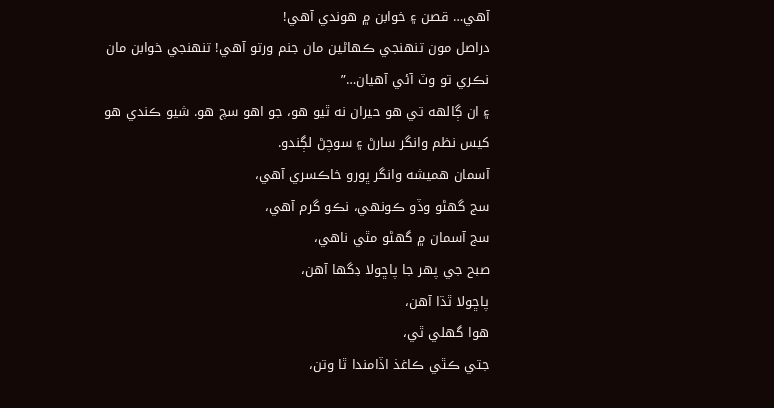آهي… قصن ۽ خوابن ۾ هوندي آهي!
دراصل مون تنهنجي ڪهاڻين مان جنم ورتو آهي! تنهنجي خوابن مان نڪري تو وٽ آئي آهيان…”
۽ ان ڳالهه تي هو حيران نه ٿيو هو، جو اهو سچ هو. شيو ڪندي هو کيس نظم وانگر سارڻ ۽ سوچڻ لڳندو.
آسمان هميشه وانگر ڀورو خاڪسري آهي،
سج گهڻو وڏو ڪونهي، نڪو گرم آهي،
سج آسمان ۾ گهڻو مٿي ناهي،
صبح جي پهر جا پاڇولا ڊگها آهن،
پاڇولا ٿڌا آهن،
هوا گهلي ٿي،
جتي ڪٿي ڪاغذ اڏامندا ٿا وتن،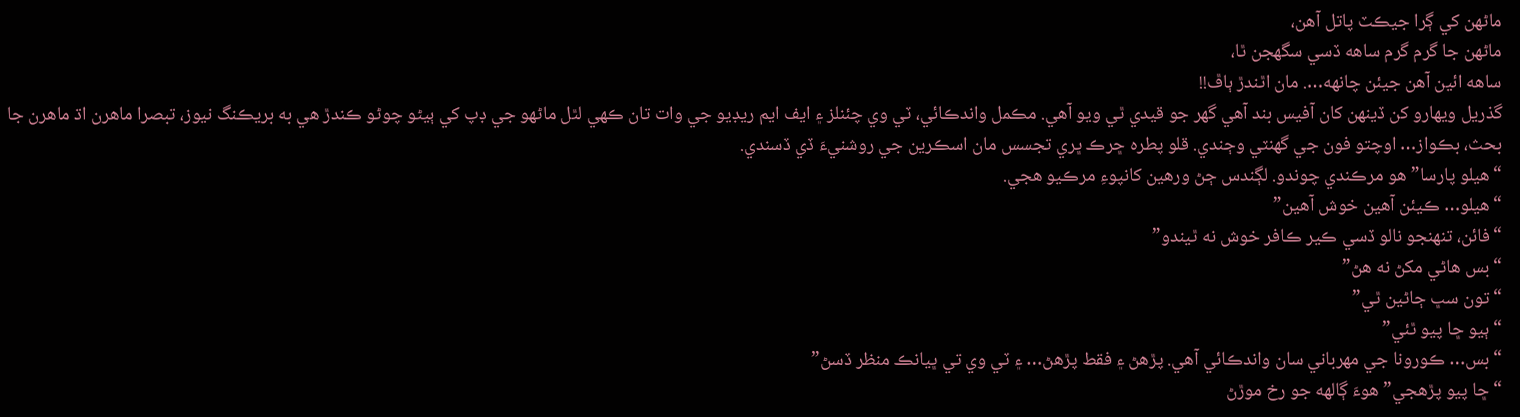ماڻهن کي ڳرا جيڪٽ پاتل آهن،
ماڻهن جا گرم گرم ساهه ڏسي سگهجن ٿا،
ساهه ائين آهن جيئن چانهه…. مان اٿندڙ ٻاڦ!!
گذريل ويهارو کن ڏينهن کان آفيس بند آهي گهر جو قيدي ٿي ويو آهي. مڪمل واندڪائي، ٽي وي چئنلز ۽ ايف ايم ريڊيو جي وات تان ڪهي لٿل ماڻهو جي ڊپ کي ٻيڻو چوڻو ڪندڙ هي به بريڪنگ نيوز، تبصرا ماهرن اڌ ماهرن جا بحث، بڪواز… اوچتو فون جي گهنٽي وڄندي. قلو پطره ڇرڪ ڀري تجسس مان اسڪرين جي روشنيءَ ڏي ڏسندي.
“هيلو پارسا” هو مرڪندي چوندو. لڳندس ڄڻ ورهين کانپوءِ مرڪيو هجي.
“هيلو… ڪيئن آهين خوش آهين”
“فائن، تنهنجو نالو ڏسي ڪير ڪافر خوش نه ٿيندو”
“بس هاڻي مکڻ نه هڻ”
“تون سڀ ڄاڻين ٿي”
“ٻيو ڇا پيو ٿئي”
“بس… ڪورونا جي مهرباني سان واندڪائي آهي. پڙهڻ ۽ فقط پڙهڻ… ۽ ٽي وي تي ڀيانڪ منظر ڏسڻ”
“ڇا پيو پڙهجي” هوءَ ڳالهه جو رخ موڙڻ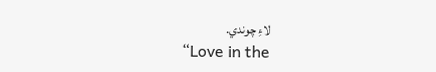لاءِ چوندي.
“Love in the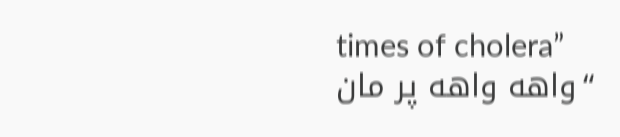times of cholera”
“واهه واهه پر مان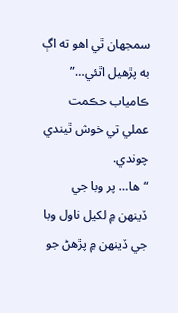سمجهان ٿي اهو ته اڳ به پڙهيل اٿئي…” ڪامياب حڪمت عملي تي خوش ٿيندي چوندي.
“ها… پر وبا جي ڏينهن ۾ لکيل ناول وبا جي ڏينهن ۾ پڙهڻ جو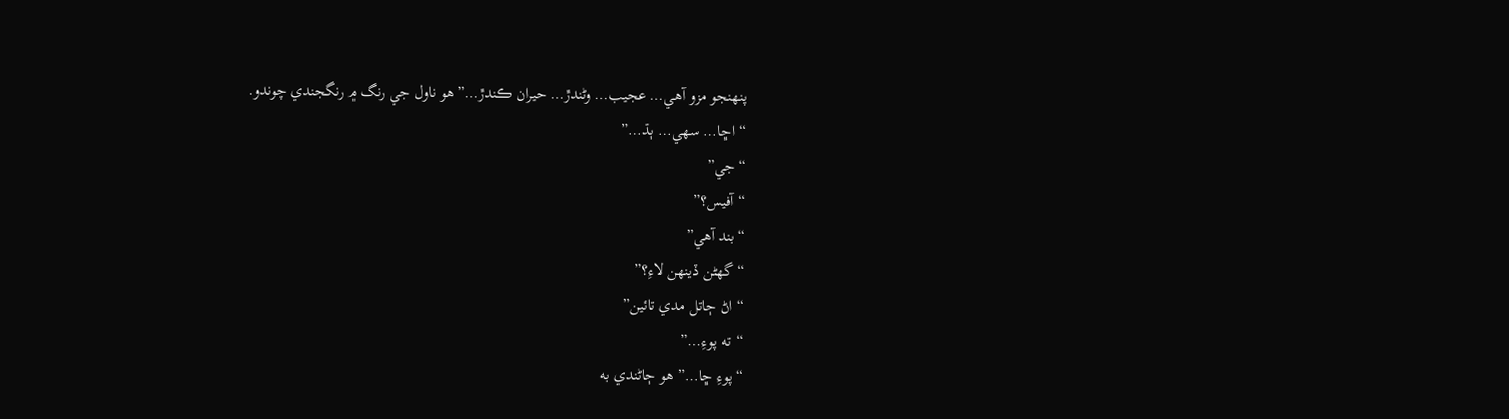پنهنجو مزو آهي… عجيب… وڻندڙ… حيران ڪندڙ…” هو ناول جي رنگ ۾ رنگجندي چوندو.
“اڇا… سهي… ٻڌ…”
“جي”
“آفيس؟”
“بند آهي”
“گهڻن ڏينهن لاءِ؟”
“اڻ ڄاتل مدي تائين”
“ته پوءِ…”
“پوءِ ڇا…” هو ڄاڻندي به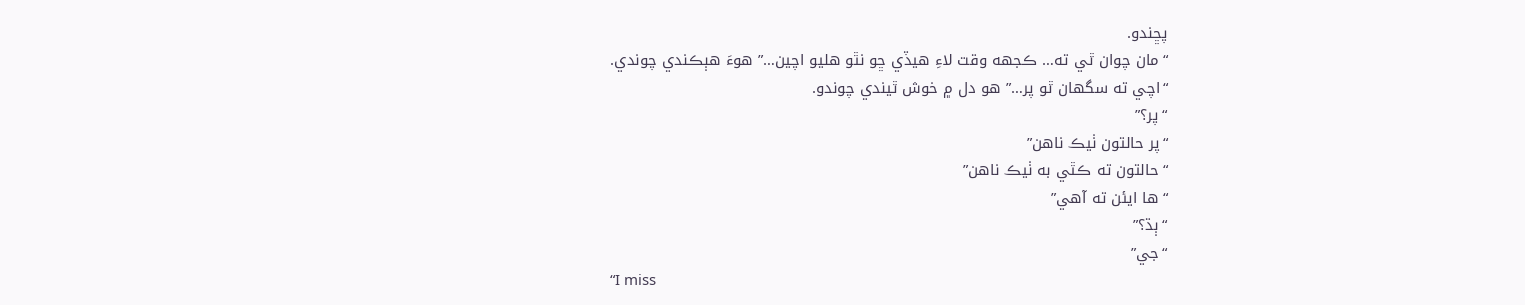پڇندو.
“مان چوان ٿي ته… ڪجهه وقت لاءِ هيڏي ڇو نٿو هليو اچين…” هوءَ هٻڪندي چوندي.
“اچي ته سگهان ٿو پر…” هو دل ۾ خوش ٿيندي چوندو.
“پر؟”
“پر حالتون ٺيڪ ناهن”
“حالتون ته ڪٿي به ٺيڪ ناهن”
“ها ايئن ته آهي”
“ٻڌ؟”
“جي”
“I miss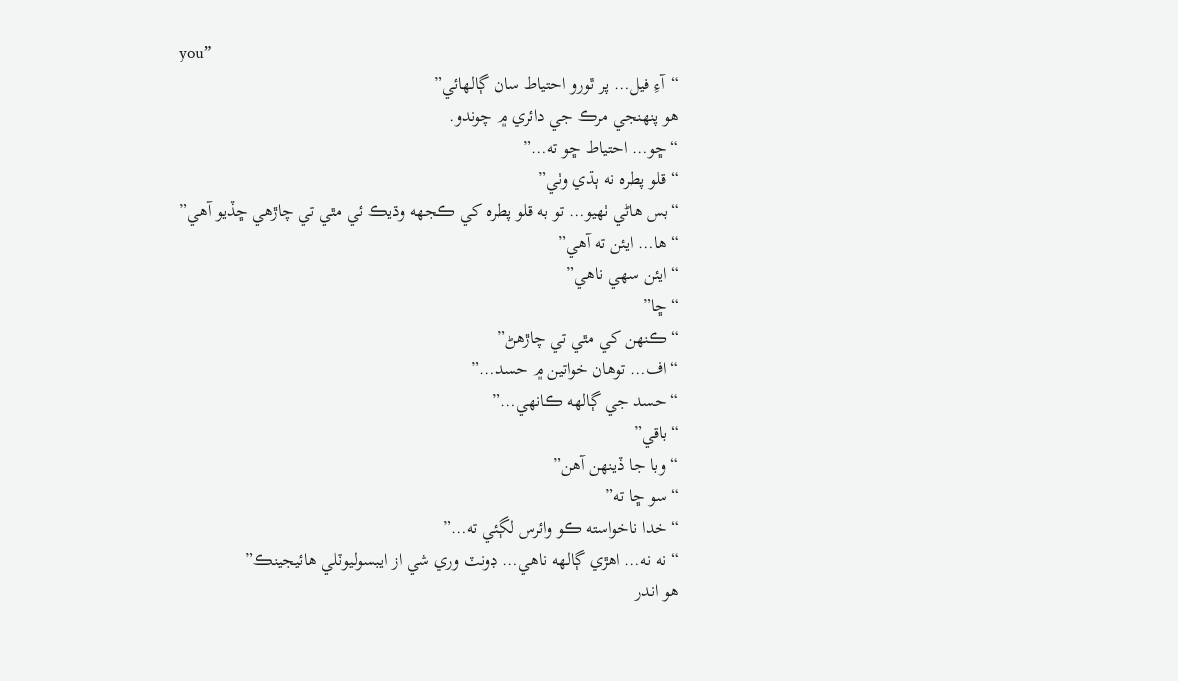you”
“آءِ فيل… پر ٿورو احتياط سان ڳالهائي”
هو پنهنجي مرڪ جي دائري ۾ چوندو.
“ڇو… احتياط ڇو ته…”
“قلو پطره نه ٻڌي وٺي”
“بس هاڻي ٺهيو… تو به قلو پطره کي ڪجهه وڌيڪ ئي مٿي تي چاڙهي ڇڏيو آهي”
“ها… ايئن ته آهي”
“ايئن سهي ناهي”
“ڇا”
“ڪنهن کي مٿي تي چاڙهڻ”
“اف… توهان خواتين ۾ حسد…”
“حسد جي ڳالهه ڪانهي…”
“باقي”
“وبا جا ڏينهن آهن”
“سو ڇا ته”
“خدا ناخواسته ڪو وائرس لڳئي ته…”
“نه نه… اهڙي ڳالهه ناهي… ڊونٽ وري شي از ايبسوليوٽلي هائيجينڪ”
هو اندر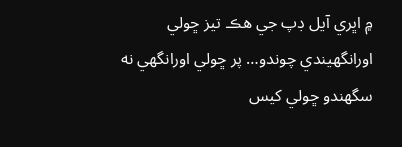۾ اڀري آيل ڊپ جي هڪ تيز ڇولي اورانگهيندي چوندو… پر ڇولي اورانگهي نه سگهندو ڇولي کيس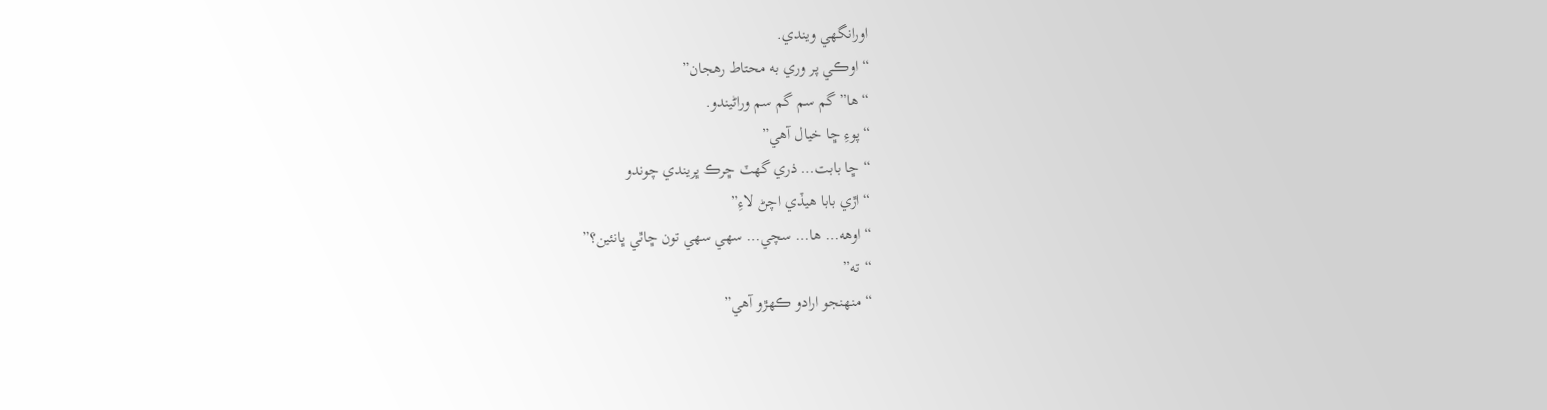اورانگهي ويندي.
“اوڪي پر وري به محتاط رهجان”
“ها” گم سم گم سم وراڻيندو.
“پوءِ ڇا خيال آهي”
“ڇا بابت… ذري گهٽ ڇرڪ ڀريندي چوندو
“اڙي بابا هيڏي اچڻ لاءِ”
“اوهه… ها… سچي… سهي سهي تون ڇاٿي ڀانئين؟”
“ته”
“منهنجو ارادو ڪهڙو آهي”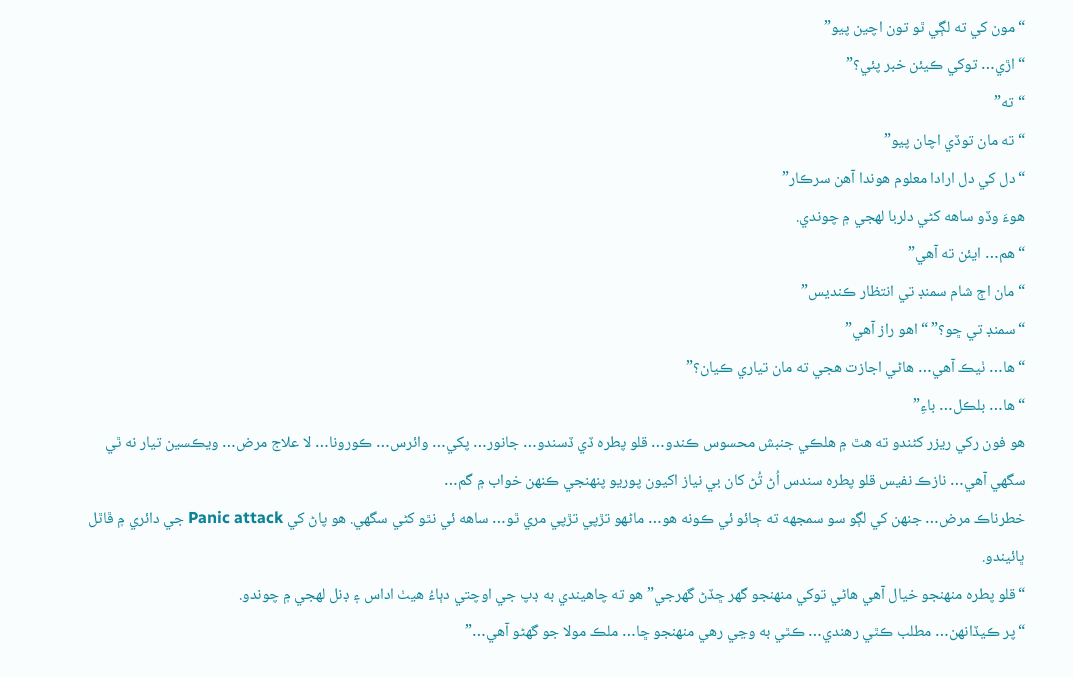“مون کي ته لڳي ٿو تون اچين پيو”
“اڙي… توکي ڪيئن خبر پئي؟”
“ته”
“ته مان توڏي اچان پيو”
“دل کي دل ارادا معلوم هوندا آهن سرڪار”
هوءَ وڏو ساهه کڻي دلربا لهجي ۾ چوندي.
“هم… ايئن ته آهي”
“مان اڄ شام سمنڊ تي انتظار ڪنديس”
“سمنڊ تي ڇو؟” “اهو راز آهي”
“ها… ٺيڪ آهي… هاڻي اجازت هجي ته مان تياري ڪيان؟”
“ها… بلڪل… باءِ”
هو فون رکي ريزر کڻندو ته هٿ ۾ هلڪي جنبش محسوس ڪندو… قلو پطره ڏي ڏسندو… جانور… پکي… وائرس… ڪورونا… لا علاج مرض… ويڪسين تيار نه ٿي سگهي آهي… نازڪ نفيس قلو پطره سندس اُڻ تُڻ کان بي نياز اکيون پوريو پنهنجي ڪنهن خواب ۾ گم…
خطرناڪ مرض… جنهن کي لڳو سو سمجهه ته ڄائو ئي ڪونه هو… ماڻهو تڙپي تڙپي مري ٿو… ساهه ئي نٿو کڻي سگهي. هو پاڻ کي Panic attack جي دائري ۾ ڦاٿل ڀائيندو.
“قلو پطره منهنجو خيال آهي هاڻي توکي منهنجو گهر ڇڏڻ گهرجي” هو ته چاهيندي به ڊپ جي اوچتي دٻاءُ هيٺ اداس ۽ ڊنل لهجي ۾ چوندو.
“پر ڪيڏانهن… مطلب ڪٿي رهندي… ڪٿي به وڃي رهي منهنجو ڇا… ملڪ مولا جو گهڻو آهي…”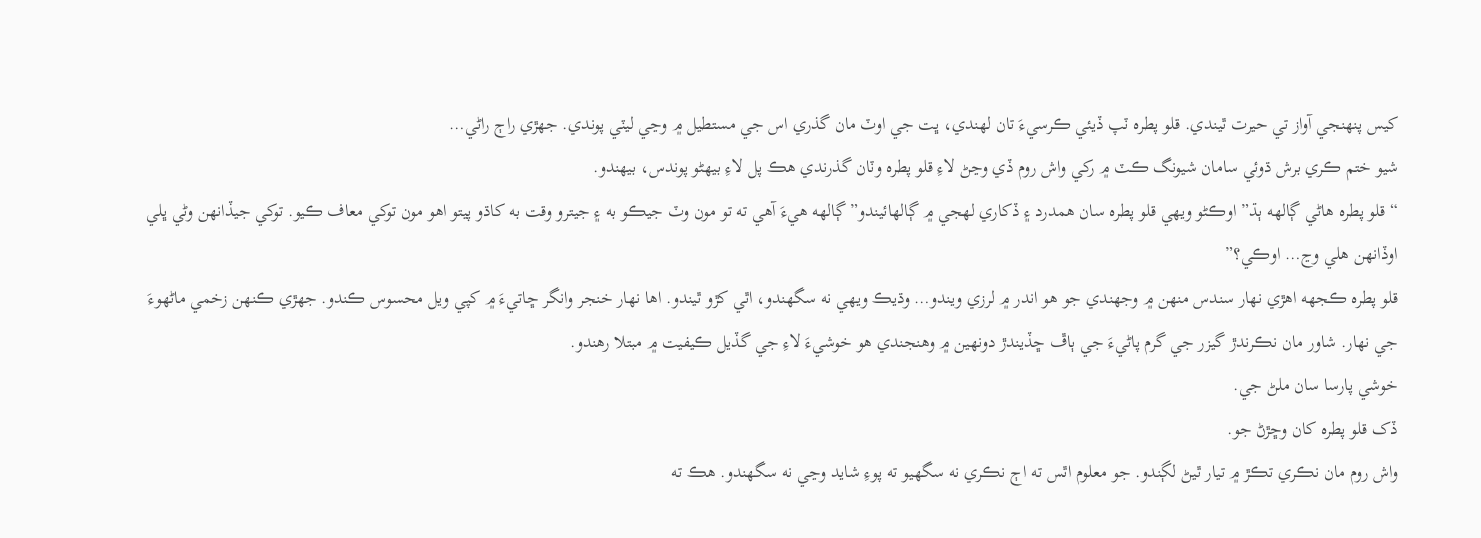کيس پنهنجي آواز تي حيرت ٿيندي. قلو پطره ٽپ ڏيئي ڪرسيءَ تان لهندي، ڀت جي اوٽ مان گذري اس جي مستطيل ۾ وڃي ليٽي پوندي. جهڙي راڄ راڻي…
شيو ختم ڪري برش ڌوئي سامان شيونگ ڪٽ ۾ رکي واش روم ڏي وڃڻ لاءِ قلو پطره وٽان گذرندي هڪ پل لاءِ بيهڻو پوندس، بيهندو.
“قلو پطره هاڻي ڳالهه ٻڌ” اوڪڻو ويهي قلو پطره سان همدرد ۽ ڏکاري لهجي ۾ ڳالهائيندو” ڳالهه هيءَ آهي ته تو مون وٽ جيڪو به ۽ جيترو وقت به کاڌو پيتو اهو مون توکي معاف ڪيو. توکي جيڏانهن وڻي ڀلي اوڏانهن هلي وڃ… اوڪي؟”
قلو پطره ڪجهه اهڙي نهار سندس منهن ۾ وجهندي جو هو اندر ۾ لرزي ويندو… وڌيڪ ويهي نه سگهندو، اٿي کڙو ٿيندو. اها نهار خنجر وانگر ڇاتيءَ ۾ کپي ويل محسوس ڪندو. جهڙي ڪنهن زخمي ماڻهوءَ جي نهار. شاور مان نڪرندڙ گيزر جي گرم پاڻيءَ جي ٻاڦ ڇڏيندڙ دونهين ۾ وهنجندي هو خوشيءَ لاءِ جي گڏيل ڪيفيت ۾ مبتلا رهندو.
خوشي پارسا سان ملڻ جي.
ڏک قلو پطره کان وڇڙڻ جو.
واش روم مان نڪري تڪڙ ۾ تيار ٿيڻ لڳندو. جو معلوم اٿس ته اڄ نڪري نه سگهيو ته پوءِ شايد وڃي نه سگهندو. هڪ ته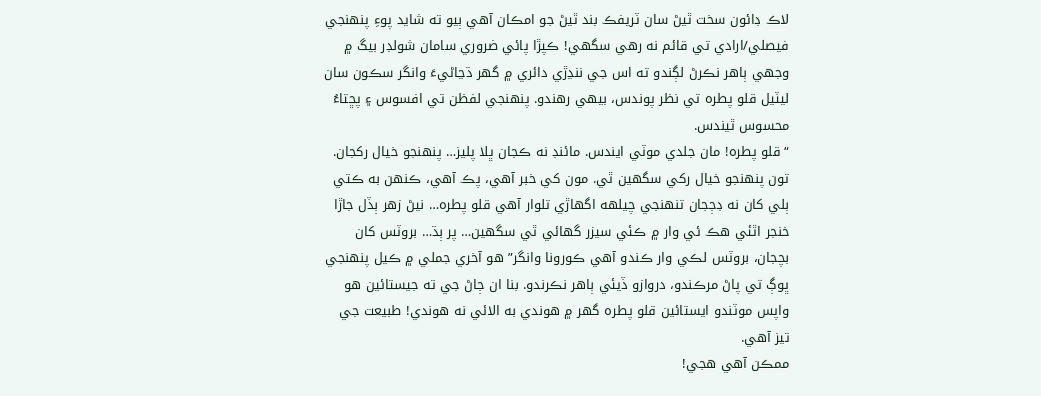لاڪ ڊائون سخت ٿيڻ سان ٽريفڪ بند ٿيڻ جو امڪان آهي ٻيو ته شايد پوءِ پنهنجي فيصلي/ارادي تي قائم نه رهي سگهي! ڪپڙا پائي ضروري سامان شولڊر بيگ ۾ وجهي ٻاهر نڪرڻ لڳندو ته اس جي ننڍڙي دائري ۾ گهر ڌڃاڻيءَ وانگر سڪون سان ليٽيل قلو پطره تي نظر پوندس، بيهي رهندو. پنهنجي لفظن تي افسوس ۽ پڇتاءُ محسوس ٿيندس.
“قلو پطره! مان جلدي موٽي ايندس. مائنڊ نه ڪجان ڀلا پليز… پنهنجو خيال رکجان. تون پنهنجو خيال رکي سگهين ٿي. مون کي خبر آهي، پڪ آهي، ڪنهن به ڪتي ٻلي کان نه ڊڄجان تنهنجي چيلهه اگهاڙي تلوار آهي قلو پطره… نيڻ زهر ٻڏل جاڙا خنجر اٿئي هڪ ئي وار ۾ ڪئي سيزر گهائي ٿي سگهين… پر ٻڌ… بروٽس کان بچجان، بروٽس لڪي وار ڪندو آهي ڪورونا وانگر” هو آخري جملي ۾ ڪيل پنهنجي ڀوڳ تي پاڻ مرڪندو، دروازو ڏيئي ٻاهر نڪرندو. بنا ان ڄاڻ جي ته جيستائين هو واپس موٽندو ايستائين قلو پطره گهر ۾ هوندي به الائي نه هوندي! طبيعت جي تيز آهي.
ممڪن آهي هجي!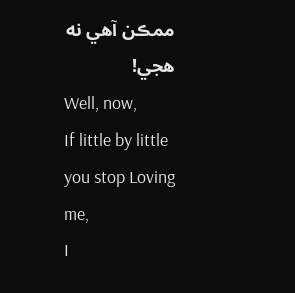ممڪن آهي نه هجي!
Well, now,
If little by little you stop Loving me,
I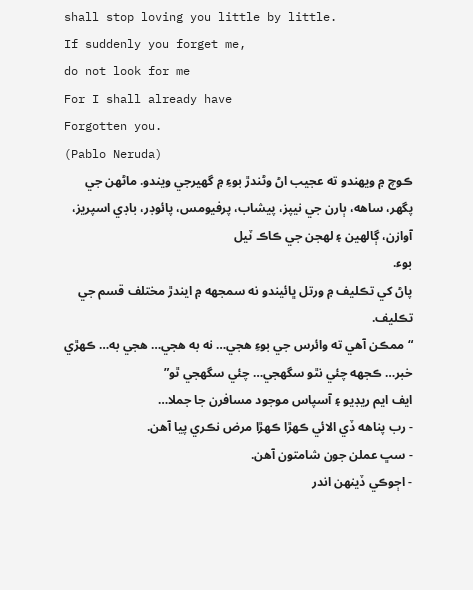shall stop loving you little by little.
If suddenly you forget me,
do not look for me
For I shall already have
Forgotten you.
(Pablo Neruda)
ڪوچ ۾ ويهندو ته عجيب اڻ وڻندڙ بوءِ ۾ گهيرجي ويندو. ماڻهن جي پگهر، ساهه، ٻارن جي نيپز، پيشاب، پرفيومس، پائوڊر، باڊي اسپريز، آوازن، ڳالهين ۽ لهجن جي ڪاڪ ٽيل
بوء.
پاڻ کي تڪليف ۾ ورتل ڀائيندو نه سمجهه ۾ ايندڙ مختلف قسم جي تڪليف.
“ممڪن آهي ته وائرس جي بوءِ هجي… نه به هجي… هجي به… ڪهڙي خبر… ڪجهه چئي نٿو سگهجي… چئي سگهجي ٿو”
ايف ايم ريڊيو ۽ آسپاس موجود مسافرن جا جملا…
- رب پناهه ڏي الائي ڪهڙا ڪهڙا مرض نڪري پيا آهن.
- سڀ عملن جون شامتون آهن.
- اڄوڪي ڏينهن اندر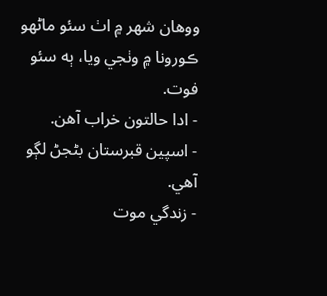ووهان شهر ۾ اٺ سئو ماڻهو ڪورونا ۾ وٺجي ويا، ٻه سئو فوت.
- ادا حالتون خراب آهن.
- اسپين قبرستان بڻجڻ لڳو آهي.
- زندگي موت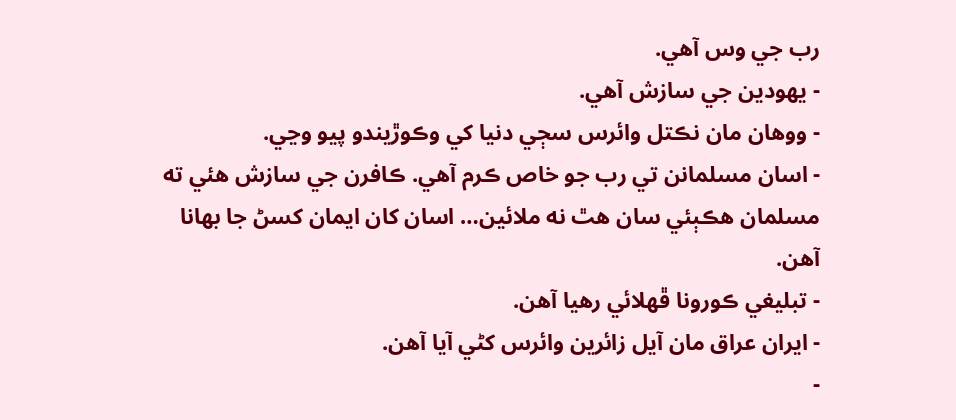رب جي وس آهي.
- يهودين جي سازش آهي.
- ووهان مان نڪتل وائرس سڄي دنيا کي وڪوڙيندو پيو وڃي.
- اسان مسلمانن تي رب جو خاص ڪرم آهي. ڪافرن جي سازش هئي ته مسلمان هڪٻئي سان هٿ نه ملائين… اسان کان ايمان کسڻ جا بهانا آهن.
- تبليغي ڪورونا ڦهلائي رهيا آهن.
- ايران عراق مان آيل زائرين وائرس کڻي آيا آهن.
-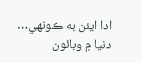ادا ايئن به ڪونهي… دنيا ۾ وبائون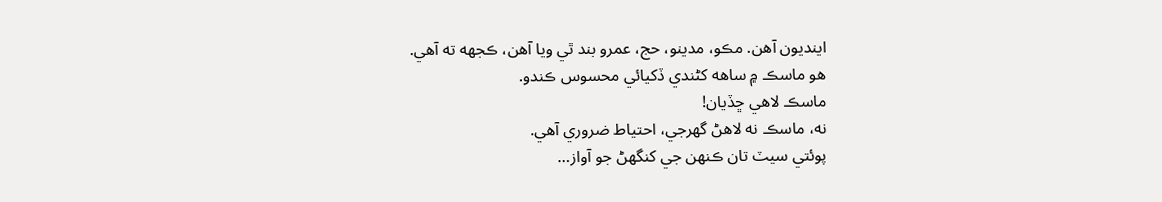اينديون آهن. مڪو، مدينو، حج، عمرو بند ٿي ويا آهن، ڪجهه ته آهي.
هو ماسڪ ۾ ساهه کڻندي ڏکيائي محسوس ڪندو.
ماسڪ لاهي ڇڏيان!
نه، ماسڪ نه لاهڻ گهرجي، احتياط ضروري آهي.
پوئتي سيٽ تان ڪنهن جي کنگهڻ جو آواز…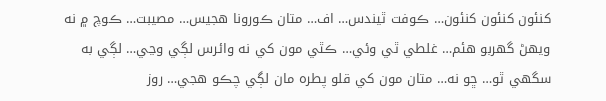کنئون کنئون کنئون… ڪوفت ٿيندس… اف… متان ڪورونا هجيس… مصيبت… ڪوچ ۾ نه ويهڻ گهربو هئم… غلطي ٿي وئي… ڪٿي مون کي نه وائرس لڳي وڃي… لڳي به سگهي ٿو… ڇو نه… متان مون کي قلو پطره مان لڳي چڪو هجي… روز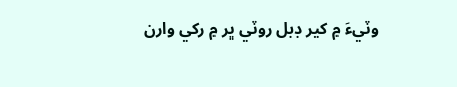وٽيءَ ۾ کير ڊبل روٽي ڀر ۾ رکي وارن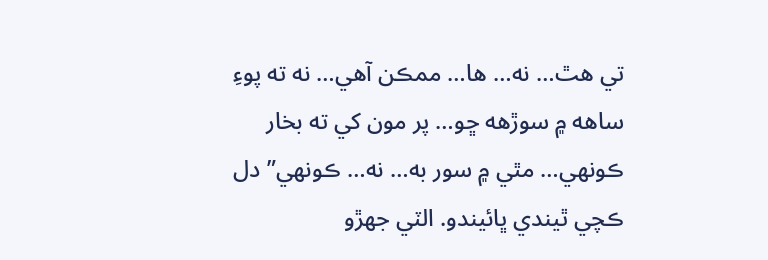تي هٿ… نه… ها… ممڪن آهي… نه ته پوءِ ساهه ۾ سوڙهه ڇو… پر مون کي ته بخار ڪونهي… مٿي ۾ سور به… نه… ڪونهي” دل ڪچي ٿيندي ڀائيندو. الٽي جهڙو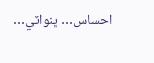احساس… ڀنواٽي…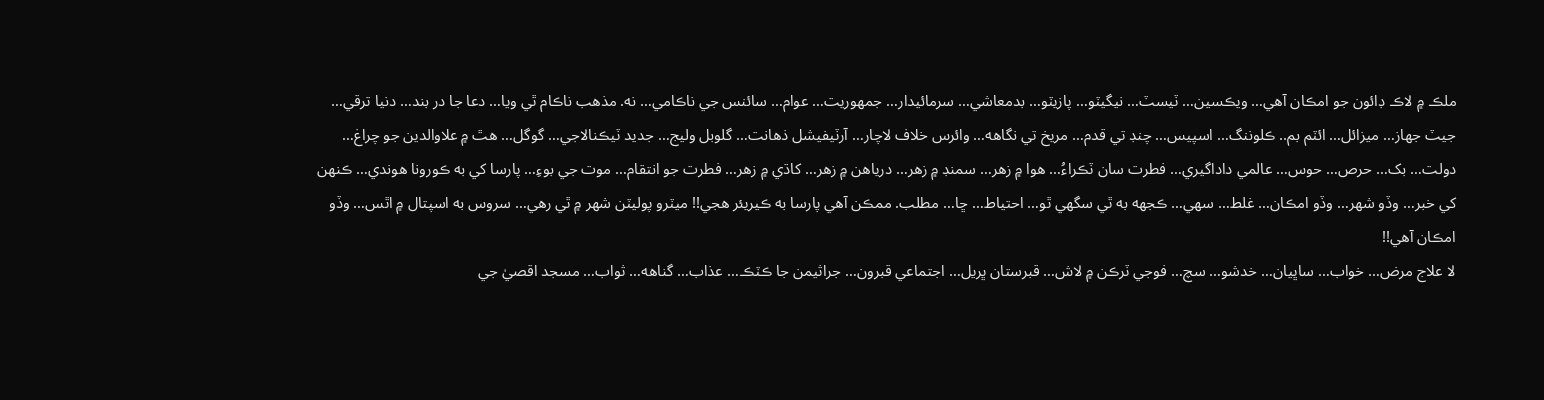ملڪ ۾ لاڪ ڊائون جو امڪان آهي… ويڪسين… ٽيسٽ… نيگيٽو… پازيٽو… بدمعاشي… سرمائيدار… جمهوريت… عوام… سائنس جي ناڪامي… نه. مذهب ناڪام ٿي ويا… دعا جا در بند… دنيا ترقي… جيٽ جهاز… ميزائل… ائٽم بم.. ڪلوننگ… اسپيس… چنڊ تي قدم… مريخ تي نگاهه… وائرس خلاف لاچار… آرٽيفيشل ذهانت… گلوبل وليج… جديد ٽيڪنالاجي… گوگل… هٿ ۾ علاوالدين جو چراغ… دولت… بک… حرص… حوس… عالمي داداگيري… فطرت سان ٽڪراءُ… هوا ۾ زهر… سمنڊ ۾ زهر… درياهن ۾ زهر… کاڌي ۾ زهر… فطرت جو انتقام… موت جي بوءِ… پارسا کي به ڪورونا هوندي… ڪنهن کي خبر… وڏو شهر… وڏو امڪان… غلط… سهي… ڪجهه به ٿي سگهي ٿو… احتياط… ڇا… مطلب. ممڪن آهي پارسا به ڪيريئر هجي!! ميٽرو پوليٽن شهر ۾ ٿي رهي… سروس به اسپتال ۾ اٿس… وڏو امڪان آهي!!
لا علاج مرض… خواب… ساڀيان… خدشو… سچ… فوجي ٽرڪن ۾ لاش… قبرستان ڀريل… اجتماعي قبرون… جراثيمن جا ڪٽڪ… عذاب… گناهه… ثواب… مسجد اقصيٰ جي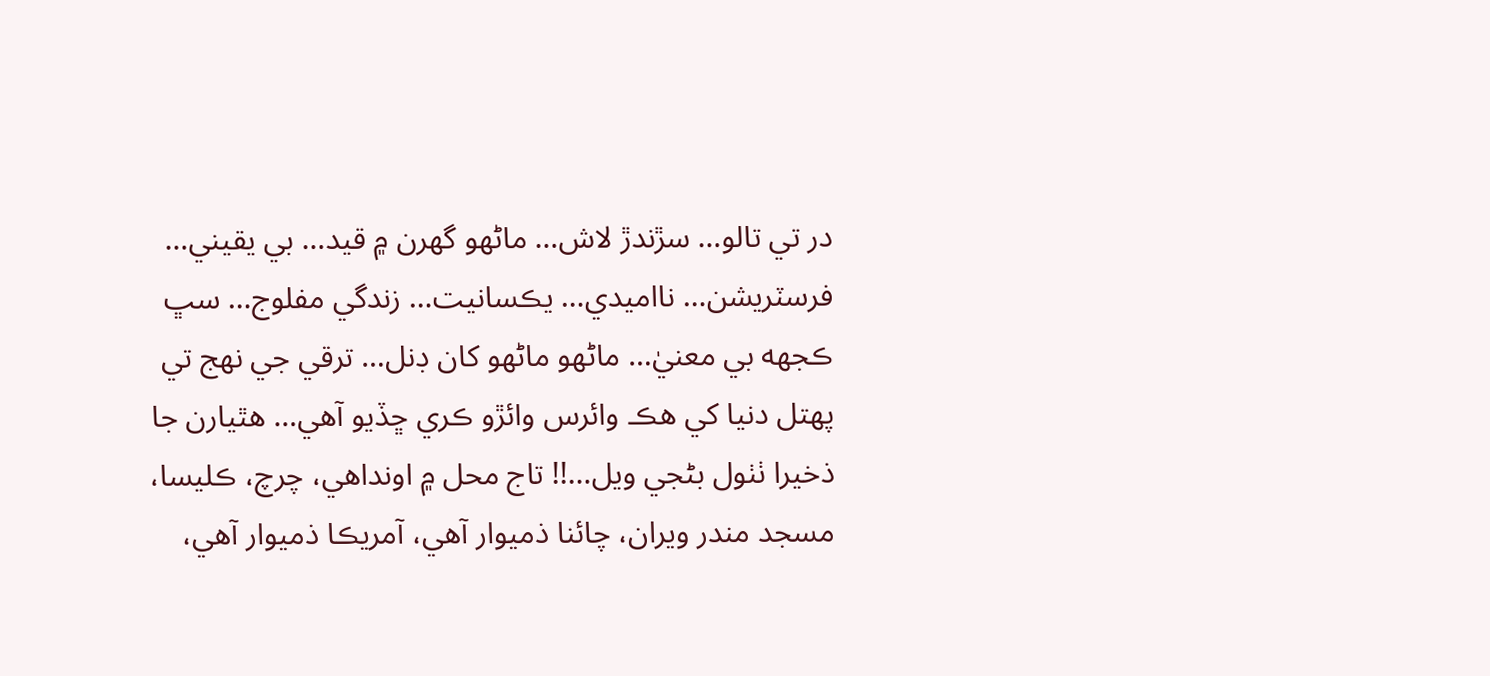در تي تالو… سڙندڙ لاش… ماڻهو گهرن ۾ قيد… بي يقيني… فرسٽريشن… نااميدي… يڪسانيت… زندگي مفلوج… سڀ ڪجهه بي معنيٰ… ماڻهو ماڻهو کان ڊنل… ترقي جي نهج تي پهتل دنيا کي هڪ وائرس وائڙو ڪري ڇڏيو آهي… هٿيارن جا ذخيرا ٺٺول بڻجي ويل…!! تاج محل ۾ اونداهي، چرچ، ڪليسا، مسجد مندر ويران، چائنا ذميوار آهي، آمريڪا ذميوار آهي،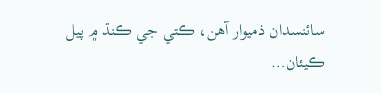سائنسدان ذميوار آهن، ڪتي جي ڪنڌ ۾ پيل ڪيئان…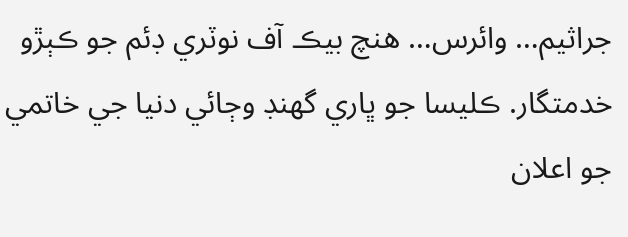جراثيم… وائرس… هنچ بيڪ آف نوٽري ڊئم جو ڪٻڙو خدمتگار. ڪليسا جو ڀاري گهنڊ وڄائي دنيا جي خاتمي جو اعلان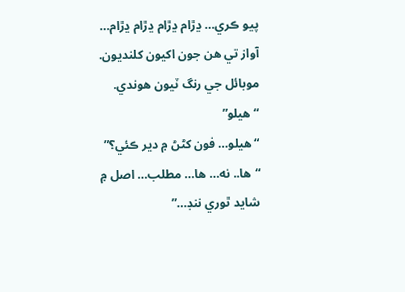پيو ڪري… ڍڙام ڍڙام ڍڙام ڍڙام…
آواز تي هن جون اکيون کلنديون.
موبائل جي رنگ ٽيون هوندي.
“هيلو”
“هيلو… فون کڻڻ ۾ دير ڪئي؟”
“ها.. نه… ها… مطلب… اصل ۾ شايد ٿوري ننڊ…”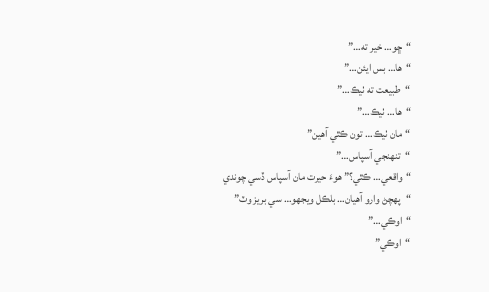“ڇو… خير ته…”
“ها… بس ايئن…”
“طبيعت ته ٺيڪ…”
“ها… ٺيڪ…”
“مان ٺيڪ… تون ڪٿي آهين”
“تنهنجي آسپاس…”
“واقعي… ڪٿي؟” هوءَ حيرت مان آسپاس ڏسي چوندي
“پهچڻ وارو آهيان… بلڪل ويجهو… سي بريز وٽ”
“اوڪي…”
“اوڪي”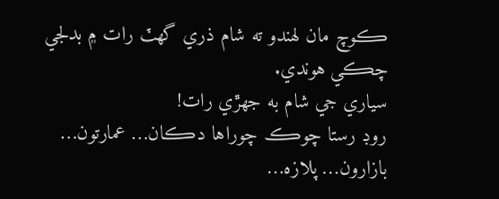ڪوچ مان لهندو ته شام ذري گهٽ رات ۾ بدلجي چڪي هوندي.
سياري جي شام به جهڙي رات!
روڊ رستا چوڪ چوراها دڪان… عمارتون… بازارون… پلازه…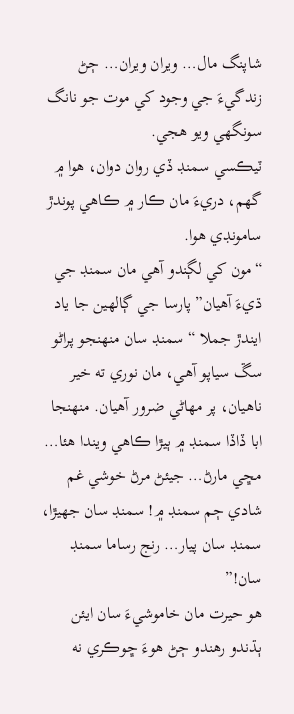شاپنگ مال… ويران ويران… ڄڻ زندگيءَ جي وجود کي موت جو نانگ سونگهي ويو هجي.
ٽيڪسي سمنڊ ڏي روان دوان، هوا ۾ گهم، دريءَ مان ڪار ۾ ڪاهي پوندڙ سامونڊي هوا.
“مون کي لڳندو آهي مان سمنڊ جي ڌيءَ آهيان” پارسا جي ڳالهين جا ياد ايندڙ جملا “سمنڊ سان منهنجو پراڻو سڱ سياپو آهي، مان نوري ته خير ناهيان، پر مهاڻي ضرور آهيان. منهنجا ابا ڏاڏا سمنڊ ۾ ٻيڙا ڪاهي ويندا هئا… مڇي مارڻ… جيئڻ مرڻ خوشي غم شادي ڄم سمنڊ ۾! سمنڊ سان جهيڙا، سمنڊ سان پيار… رنج رساما سمنڊ سان!”
هو حيرت مان خاموشيءَ سان ايئن ٻڌندو رهندو ڄڻ هوءَ ڇوڪري نه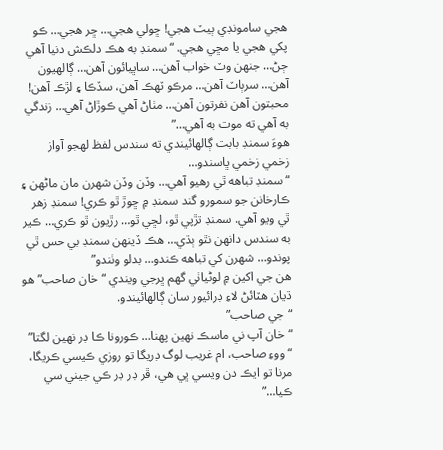هجي سامونڊي ٻيٽ هجي! ڇولي هجي… ڇر هجي… ڪو پکي هجي يا مڇي هجي. “سمنڊ به هڪ دلڪش دنيا آهي ڄڻ… جنهن وٽ خواب آهن… ساڀيائون آهن… ڳالهيون آهن… سرٻاٽ آهن… مرڪو ٽهڪ آهن، سڏڪا ۽ لڙڪ آهن! محبتون آهن نفرتون آهن… مٺاڻ آهي ڪوڙاڻ آهي… زندگي به آهي ته موت به آهي…”
هوءَ سمنڊ بابت ڳالهائيندي ته سندس لفظ لهجو آواز زخمي زخمي ڀاسندو…
“سمنڊ تباهه ٿي رهيو آهي… وڏن وڏن شهرن مان ماڻهن ۽ ڪارخانن جو سمورو گند سمنڊ ۾ ڇوڙ ٿو ڪري! سمنڊ زهر ٿي ويو آهي. سمنڊ تڙپي ٿو، لڇي ٿو… رڙيون ٿو ڪري… ڪير به سندس دانهن نٿو ٻڌي… هڪ ڏينهن سمنڊ بي حس ٿي پوندو… شهرن کي تباهه ڪندو… بدلو وٺندو”
هن جي اکين ۾ لوڻياٺي گهم ڀرجي ويندي “خان صاحب” هو ڌيان هٽائڻ لاءِ ڊرائيور سان ڳالهائيندو.
“جي صاحب”
“خان آپ ني ماسڪ نهين پهنا… ڪورونا ڪا ڊر نهين لگتا”
“ووءِ صاحب، ام غريب لوگ ڊريگا تو روزي ڪيسي ڪريگا، مرنا تو ايڪ دن ويسي ڀي هي، ڦر ڊر ڊر ڪي جيني سي ڪيا…”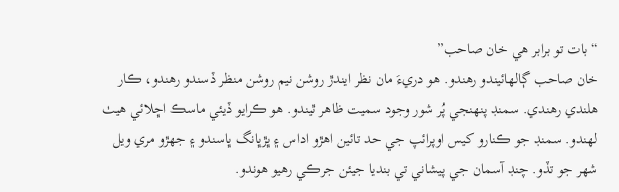“بات تو برابر هي خان صاحب”
خان صاحب ڳالهائيندو رهندو. هو دريءَ مان نظر ايندڙ روشن نيم روشن منظر ڏسندو رهندو، ڪار هلندي رهندي. سمنڊ پنهنجي پُر شور وجود سميت ظاهر ٿيندو. هو ڪرايو ڏيئي ماسڪ اڇلائي هيٺ لهندو. سمنڊ جو ڪنارو کيس اوپرائپ جي حد تائين اهڙو اداس ۽ ڀڙڀانگ ڀاسندو ۽ جهڙو مري ويل شهر جو تڏو. چنڊ آسمان جي پيشاني تي بنديا جيئن جرڪي رهيو هوندو.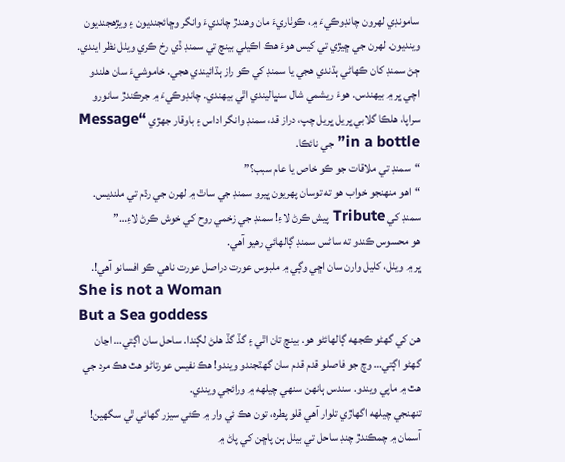سامونڊي لهرون چانڊوڪيءَ ۾، ڪوٺاريءَ مان وهندڙ چانديءَ وانگر وڇائجنديون ۽ ويڙهجنديون وينديون. لهرن جي ڇيڙي تي کيس هوءَ هڪ اڪيلي بينچ تي سمنڊ ڏي رخ ڪري ويٺل نظر ايندي. ڄڻ سمنڊ کان ڪهاڻي ٻڌندي هجي يا سمنڊ کي ڪو راز ٻڌائيندي هجي. خاموشيءَ سان هلندو اچي ڀر ۾ بيهندس. هوءَ ريشمي شال سنڀاليندي اٿي بيهندي. چانڊوڪيءَ ۾ جرڪندڙ سانورو سراپا، هلڪا گلابي ڀريل ڀريل چپ، دراز قد، سمنڊ وانگر اداس ۽ باوقار جهڙي “Message in a bottle” جي نائڪا.
“سمنڊ تي ملاقات جو ڪو خاص يا عام سبب؟”
“اهو منهنجو خواب هو ته توسان پهريون ڀيرو سمنڊ جي ساٿ ۾ لهرن جي رڌم تي ملنديس. سمنڊ کي Tribute پيش ڪرڻ لاءِ! سمنڊ جي زخمي روح کي خوش ڪرڻ لاءِ…”
هو محسوس ڪندو ته ساڻس سمنڊ ڳالهائي رهيو آهي.
ڀر ۾ ويٺل، کليل وارن سان اڇي وڳي ۾ ملبوس عورت دراصل عورت ناهي ڪو افسانو آهي!.
She is not a Woman
But a Sea goddess
هن کي گهڻو ڪجهه ڳالهائڻو هو. بينچ تان اٿي ۽ گڏ گڏ هلڻ لڳندا. ساحل سان اڳتي… اڃان گهڻو اڳتي… وچ جو فاصلو قدم قدم سان گهٽجندو ويندو! هڪ نفيس عورتاڻو هٿ هڪ مرد جي هٿ ۾ ماپي ويندو. سندس ٻانهن سنهي چيلهه ۾ ورائجي ويندي.
تنهنجي چيلهه اگهاڙي تلوار آهي قلو پطره، تون هڪ ئي وار ۾ ڪئي سيزر گهائي ٿي سگهين!
آسمان ۾ چمڪندڙ چنڊ ساحل تي بيٺل ٻن پاڇن کي پاڻ ۾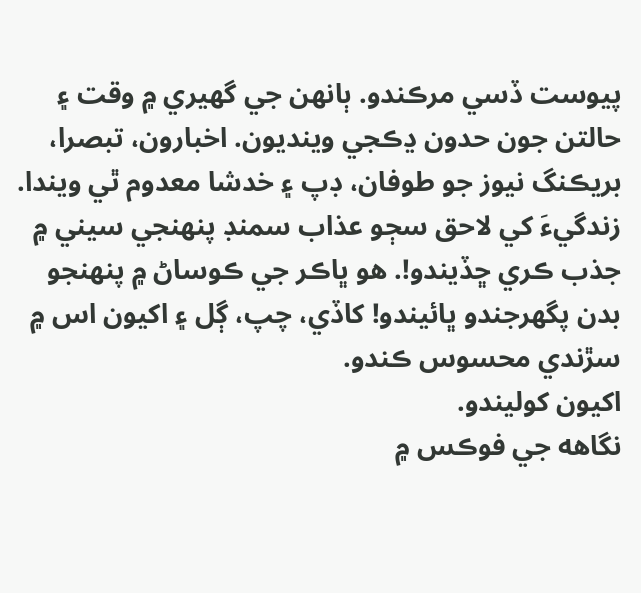پيوست ڏسي مرڪندو. ٻانهن جي گهيري ۾ وقت ۽ حالتن جون حدون ڍڪجي وينديون. اخبارون، تبصرا، بريڪنگ نيوز جو طوفان، ڊپ ۽ خدشا معدوم ٿي ويندا. زندگيءَ کي لاحق سڄو عذاب سمنڊ پنهنجي سيني ۾ جذب ڪري ڇڏيندو!. هو ڀاڪر جي ڪوساڻ ۾ پنهنجو بدن پگهرجندو ڀائيندو! کاڏي، چپ، ڳل ۽ اکيون اس ۾ سڙندي محسوس ڪندو.
اکيون کوليندو.
نگاهه جي فوڪس ۾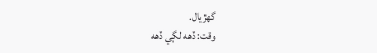گهڙيال.
وقت: ڏهه لڳي ڏهه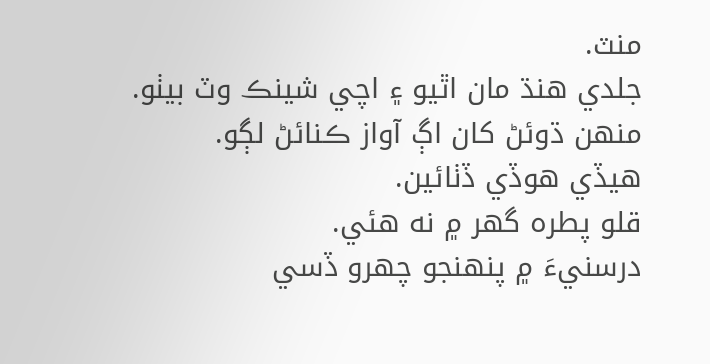منٽ.
جلدي هنڌ مان اٿيو ۽ اچي شينڪ وٽ بيٺو.
منهن ڌوئڻ کان اڳ آواز ڪنائڻ لڳو.
هيڏي هوڏي ڏٺائين.
قلو پطره گهر ۾ نه هئي.
درسنيءَ ۾ پنهنجو چهرو ڏسي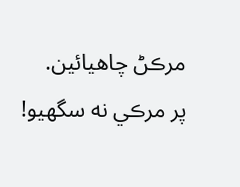مرڪڻ چاهيائين.
پر مرڪي نه سگهيو!